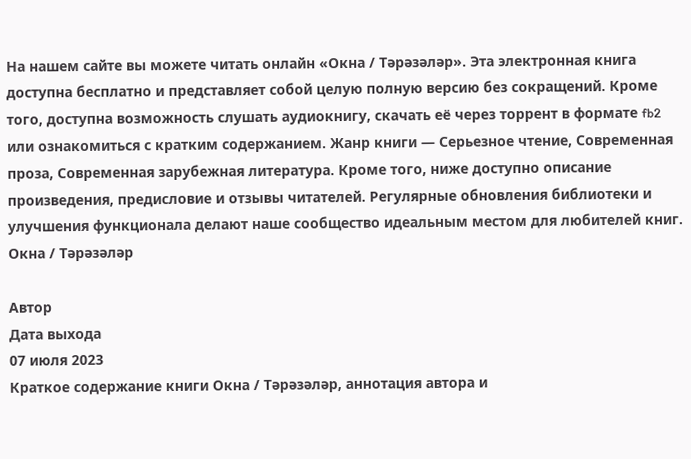На нашем сайте вы можете читать онлайн «Окна / Тәрәзәләр». Эта электронная книга доступна бесплатно и представляет собой целую полную версию без сокращений. Кроме того, доступна возможность слушать аудиокнигу, скачать её через торрент в формате fb2 или ознакомиться с кратким содержанием. Жанр книги — Серьезное чтение, Современная проза, Современная зарубежная литература. Кроме того, ниже доступно описание произведения, предисловие и отзывы читателей. Регулярные обновления библиотеки и улучшения функционала делают наше сообщество идеальным местом для любителей книг.
Окна / Тәрәзәләр

Автор
Дата выхода
07 июля 2023
Краткое содержание книги Окна / Тәрәзәләр, аннотация автора и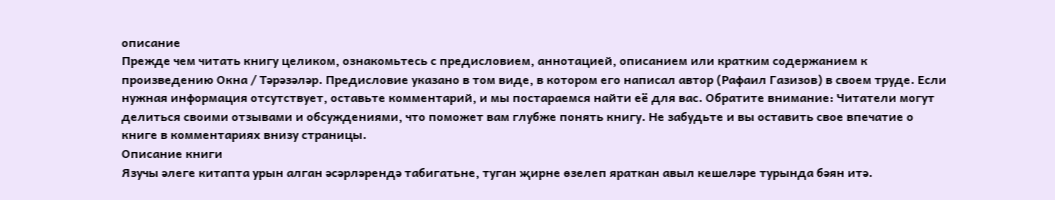описание
Прежде чем читать книгу целиком, ознакомьтесь с предисловием, аннотацией, описанием или кратким содержанием к произведению Окна / Тәрәзәләр. Предисловие указано в том виде, в котором его написал автор (Рафаил Газизов) в своем труде. Если нужная информация отсутствует, оставьте комментарий, и мы постараемся найти её для вас. Обратите внимание: Читатели могут делиться своими отзывами и обсуждениями, что поможет вам глубже понять книгу. Не забудьте и вы оставить свое впечатие о книге в комментариях внизу страницы.
Описание книги
Язучы әлеге китапта урын алган әсәрләрендә табигатьне, туган җирне өзелеп яраткан авыл кешеләре турында бәян итә.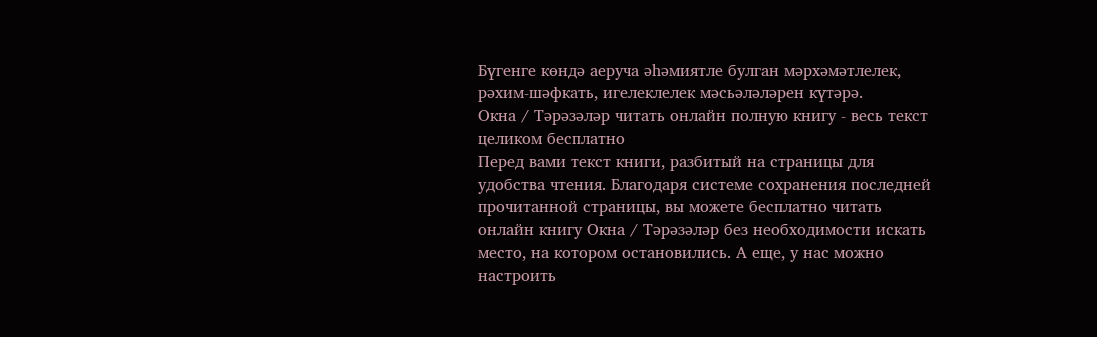Бүгенге көндә аеруча әһәмиятле булган мәрхәмәтлелек, рәхим-шәфкать, игелеклелек мәсьәләләрен күтәрә.
Окна / Тәрәзәләр читать онлайн полную книгу - весь текст целиком бесплатно
Перед вами текст книги, разбитый на страницы для удобства чтения. Благодаря системе сохранения последней прочитанной страницы, вы можете бесплатно читать онлайн книгу Окна / Тәрәзәләр без необходимости искать место, на котором остановились. А еще, у нас можно настроить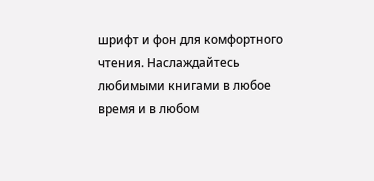шрифт и фон для комфортного чтения. Наслаждайтесь любимыми книгами в любое время и в любом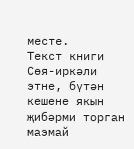месте.
Текст книги
Сөя-иркәли этне, бүтән кешене якын җибәрми торган маэмай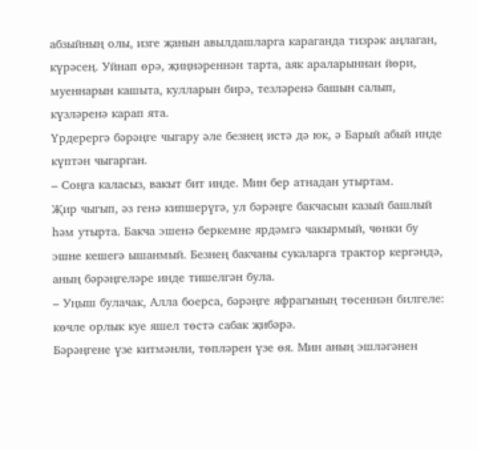абзыйның олы, изге җанын авылдашларга караганда тизрәк аңлаган, күрәсең. Уйнап өрә, җиңнәреннән тарта, аяк араларыннан йөри, муеннарын кашыта, кулларын бирә, тезләренә башын салып, күзләренә карап ята.
Үрдерергә бәрәңге чыгару әле безнең истә дә юк, ә Барый абый инде күптән чыгарган.
– Соңга каласыз, вакыт бит инде. Мин бер атнадан утыртам.
Җир чыгып, әз генә кипшерүгә, ул бәрәңге бакчасын казый башлый һәм утырта. Бакча эшенә беркемне ярдәмгә чакырмый, чөнки бу эшне кешегә ышанмый. Безнең бакчаны сукаларга трактор кергәндә, аның бәрәңгеләре инде тишелгән була.
– Уңыш булачак, Алла боерса, бәрәңге яфрагының төсеннән билгеле: көчле орлык куе яшел төстә сабак җибәрә.
Бәрәңгене үзе китмәнли, төпләрен үзе өя. Мин аның эшләгәнен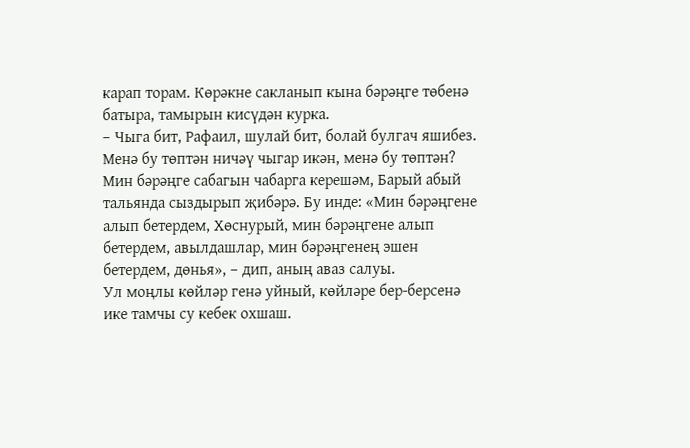карап торам. Көрәкне сакланып кына бәрәңге төбенә батыра, тамырын кисүдән курка.
– Чыга бит, Рафаил, шулай бит, болай булгач яшибез. Менә бу төптән ничәү чыгар икән, менә бу төптән?
Мин бәрәңге сабагын чабарга керешәм, Барый абый тальянда сыздырып җибәрә. Бу инде: «Мин бәрәңгене алып бетердем, Хөснурый, мин бәрәңгене алып бетердем, авылдашлар, мин бәрәңгенең эшен бетердем, дөнья», – дип, аның аваз салуы.
Ул моңлы көйләр генә уйный, көйләре бер-берсенә ике тамчы су кебек охшаш.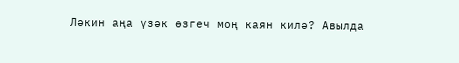Ләкин аңа үзәк өзгеч моң каян килә? Авылда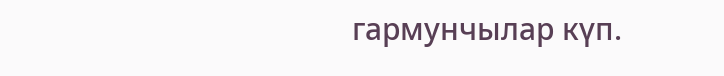гармунчылар күп.